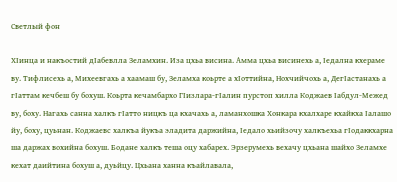Светлый фон

ХIинца и накъостий дIабевлла Зеламхин. Иза цхьа висина. Амма цхьа висинехь а, Iедална кхераме ву. Тифлисехь а, Михеевгахь а хаамаш бу, Зеламха коьрте а хIоттийна, Нохчийчохь а, ДегIастанахь а гIаттам кечбеш бу бохуш. Коьрта кечамбархо ГIизлара-гIалин пурстоп хилла Коджаев Iабдул-Межед ву, боху. Нагахь санна халкъ гIатто ницкъ ца кхачахь а, ламанхошка Хонкара кхалхаре кхайкха Iалашо йу, боху, цуьнан. Коджаевс халкъа йукъа эладита даржийна, Iедало хьийзочу халкъехьа гIодаккхарна ша даржах вохийна бохуш. Бодане халкъ теша оцу хабарех. Эрзерумехь вехачу цхьана шайхо Зеламхе кехат даийтина бохуш а, дуьйцу. Цхьана ханна къайлавала,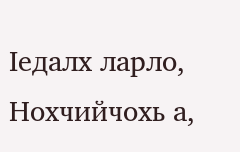Iедалх ларло, Нохчийчохь а,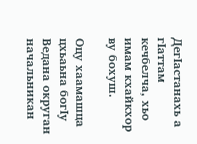ДегIастанахь а гIаттам кечбелча, хьо имам кхайкхор ву бохуш.

Оцу хаамашца цхьаьна богIу Ведана округан начальникан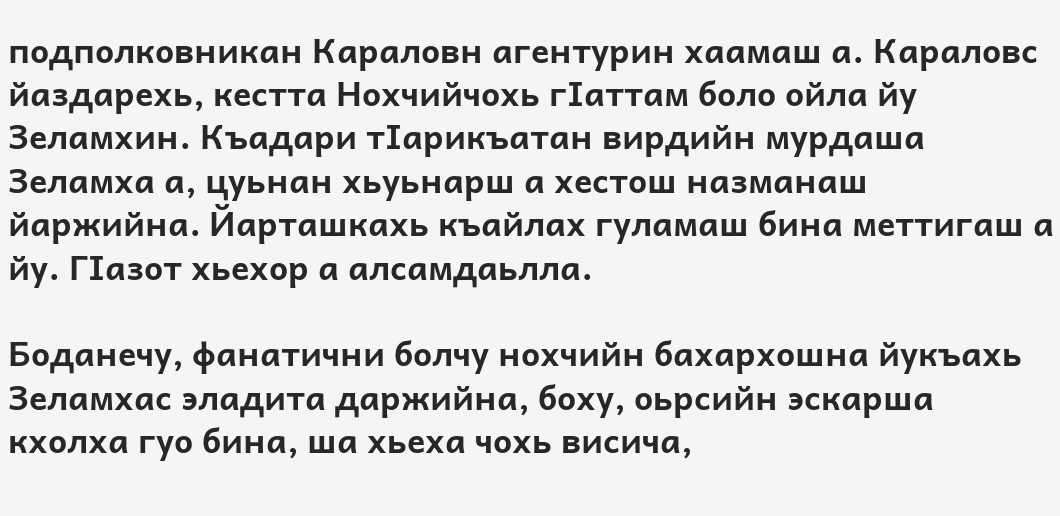подполковникан Караловн агентурин хаамаш а. Караловс йаздарехь, кестта Нохчийчохь гIаттам боло ойла йу Зеламхин. Къадари тIарикъатан вирдийн мурдаша Зеламха а, цуьнан хьуьнарш а хестош назманаш йаржийна. Йарташкахь къайлах гуламаш бина меттигаш а йу. ГIазот хьехор а алсамдаьлла.

Боданечу, фанатични болчу нохчийн бахархошна йукъахь Зеламхас эладита даржийна, боху, оьрсийн эскарша кхолха гуо бина, ша хьеха чохь висича,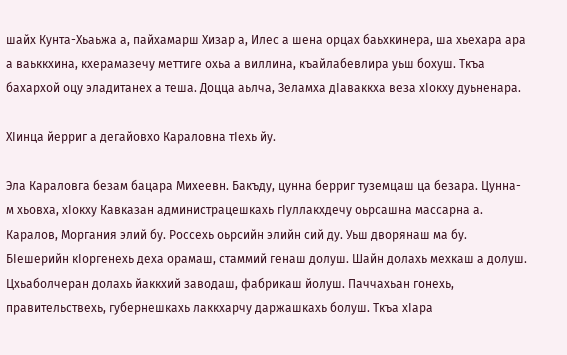шайх Кунта-Хьаьжа а, пайхамарш Хизар а, Илес а шена орцах баьхкинера, ша хьехара ара а ваьккхина, кхерамазечу меттиге охьа а виллина, къайлабевлира уьш бохуш. Ткъа бахархой оцу эладитанех а теша. Доцца аьлча, Зеламха дIаваккха веза хIокху дуьненара.

ХIинца йерриг а дегайовхо Караловна тIехь йу.

Эла Караловга безам бацара Михеевн. Бакъду, цунна берриг туземцаш ца безара. Цунна-м хьовха, хIокху Кавказан администрацешкахь гIуллакхдечу оьрсашна массарна а. Каралов, Моргания элий бу. Россехь оьрсийн элийн сий ду. Уьш дворянаш ма бу. БIешерийн кIоргенехь деха орамаш, стаммий генаш долуш. Шайн долахь мехкаш а долуш. Цхьаболчеран долахь йаккхий заводаш, фабрикаш йолуш. Паччахьан гонехь, правительствехь, губернешкахь лаккхарчу даржашкахь болуш. Ткъа хIара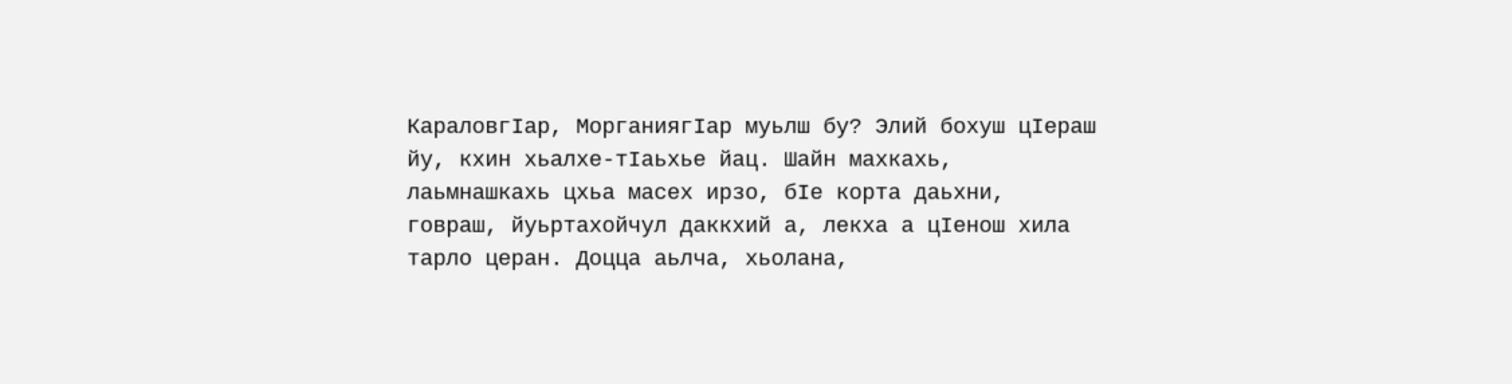КараловгIар, МорганиягIар муьлш бу? Элий бохуш цIераш йу, кхин хьалхе-тIаьхье йац. Шайн махкахь, лаьмнашкахь цхьа масех ирзо, бIе корта даьхни, говраш, йуьртахойчул даккхий а, лекха а цIенош хила тарло церан. Доцца аьлча, хьолана,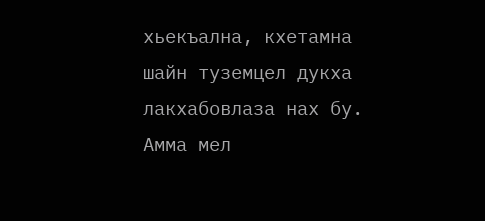хьекъална, кхетамна шайн туземцел дукха лакхабовлаза нах бу. Амма мел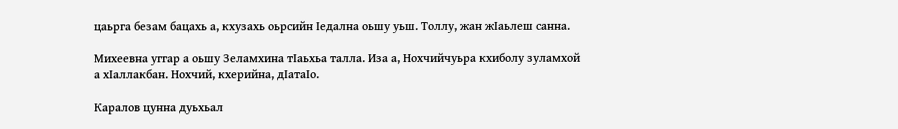цаьрга безам бацахь а, кхузахь оьрсийн Iедална оьшу уьш. Толлу, жан жIаьлеш санна.

Михеевна уггар а оьшу Зеламхина тIаьхьа талла. Иза а, Нохчийчуьра кхиболу зуламхой а хIаллакбан. Нохчий, кхерийна, дIатаIо.

Каралов цунна дуьхьал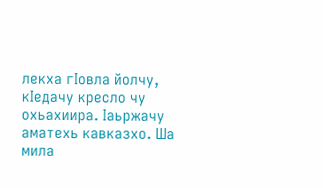лекха гIовла йолчу, кIедачу кресло чу охьахиира. Iаьржачу аматехь кавказхо. Ша мила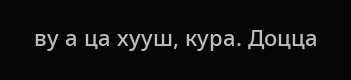ву а ца хууш, кура. Доцца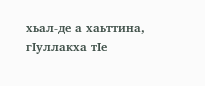хьал-де а хаьттина, гIуллакха тIе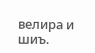велира и шиъ.